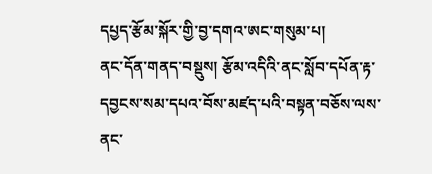དཔྱད་རྩོམ་སྐོར་གྱི་བྱ་དགའ་ཨང་གསུམ་པ།
ནང་དོན་གནད་བསྡུས། རྩོམ་འདིའི་ནང་སློབ་དཔོན་རྟ་དབྱངས་སམ་དཔའ་བོས་མཛད་པའི་བསྟན་བཅོས་ལས་ནང་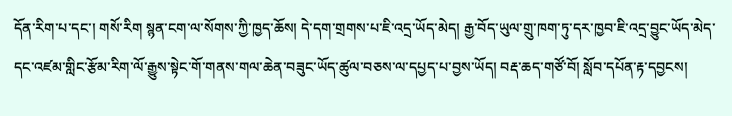དོན་རིག་པ་དང་། གསོ་རིག སྙན་ངག་ལ་སོགས་ཀྱི་ཁྱད་ཆོས། དེ་དག་གྲགས་པ་ཇི་འདྲ་ཡོད་མེད། རྒྱ་བོད་ཡུལ་གྲུ་ཁག་ཏུ་དར་ཁྱབ་ཇི་འདྲ་བྱུང་ཡོད་མེད་དང་འཛམ་གླིང་རྩོམ་རིག་ལོ་རྒྱུས་སྟེང་གོ་གནས་གལ་ཆེན་བཟུང་ཡོད་ཚུལ་བཅས་ལ་དཔྱད་པ་བྱས་ཡོད། བརྡ་ཆད་གཙོ་བོ། སློབ་དཔོན་རྟ་དབྱངས།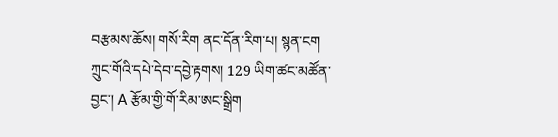བརྩམས་ཆོས། གསོ་རིག ནང་དོན་རིག་པ། སྙན་ངག ཀྲུང་གོའི་དཔེ་དེབ་དབྱེ་རྟགས། 129 ཡིག་ཚང་མཚོན་བྱང་། A རྩོམ་གྱི་གོ་རིམ་ཨང་སྒྲིག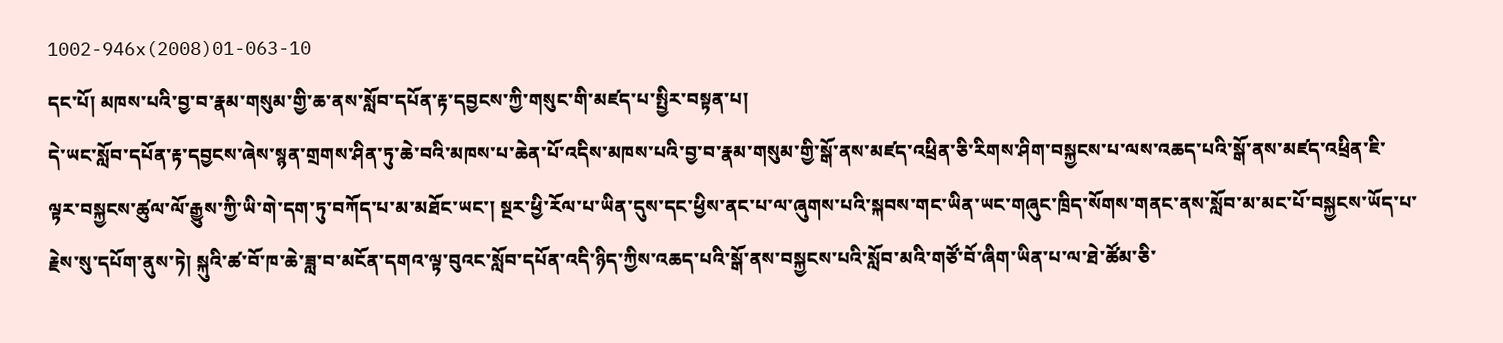1002-946x(2008)01-063-10
དང་པོ། མཁས་པའི་བྱ་བ་རྣམ་གསུམ་གྱི་ཆ་ནས་སློབ་དཔོན་རྟ་དབྱངས་ཀྱི་གསུང་གི་མཛད་པ་སྤྱིར་བསྟན་པ།
དེ་ཡང་སློབ་དཔོན་རྟ་དབྱངས་ཞེས་སྙན་གྲགས་ཤིན་ཏུ་ཆེ་བའི་མཁས་པ་ཆེན་པོ་འདིས་མཁས་པའི་བྱ་བ་རྣམ་གསུམ་གྱི་སྒོ་ནས་མཛད་འཕྲིན་ཅི་རིགས་ཤིག་བསྐྱངས་པ་ལས་འཆད་པའི་སྒོ་ནས་མཛད་འཕྲིན་ཇི་ལྟར་བསྐྱངས་ཚུལ་ལོ་རྒྱུས་ཀྱི་ཡི་གེ་དག་ཏུ་བཀོད་པ་མ་མཐོང་ཡང་། སྔར་ཕྱི་རོལ་པ་ཡིན་དུས་དང་ཕྱིས་ནང་པ་ལ་ཞུགས་པའི་སྐབས་གང་ཡིན་ཡང་གཞུང་ཁྲིད་སོགས་གནང་ནས་སློབ་མ་མང་པོ་བསྐྱངས་ཡོད་པ་རྗེས་སུ་དཔོག་ནུས་ཏེ། སྐུའི་ཚ་བོ་ཁ་ཆེ་ཟླ་བ་མངོན་དགའ་ལྟ་བུའང་སློབ་དཔོན་འདི་ཉིད་ཀྱིས་འཆད་པའི་སྒོ་ནས་བསྐྱངས་པའི་སློབ་མའི་གཙོ་བོ་ཞིག་ཡིན་པ་ལ་ཐེ་ཚོམ་ཅི་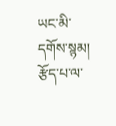ཡང་མི་དགོས་སྙམ། རྩོད་པ་ལ་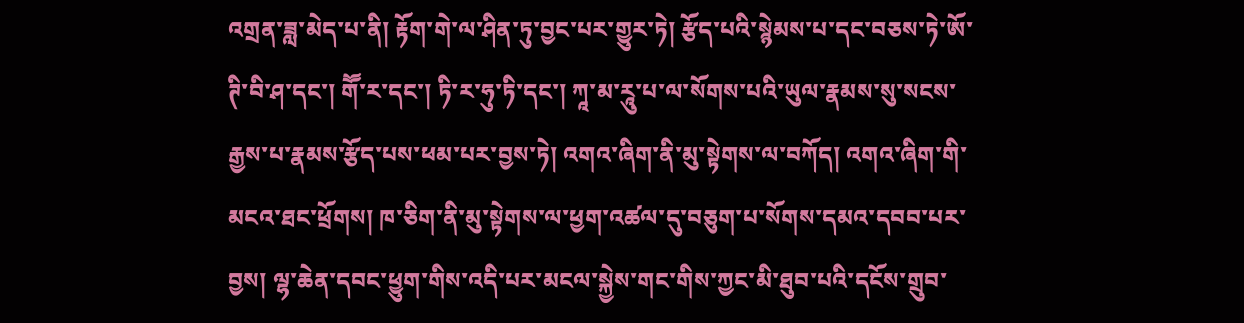འགྲན་ཟླ་མེད་པ་ནི། རྟོག་གེ་ལ་ཤིན་ཏུ་བྱང་པར་གྱུར་ཏེ། རྩོད་པའི་སྙེམས་པ་དང་བཅས་ཏེ་ཨོ་ཊི་བི་ཤ་དང་། གཽ་ར་དང་། ཏི་ར་ཧུ་ཏི་དང་། ཀཱ་མ་རཱུ་པ་ལ་སོགས་པའི་ཡུལ་རྣམས་སུ་སངས་རྒྱས་པ་རྣམས་རྩོད་པས་ཕམ་པར་བྱས་ཏེ། འགའ་ཞིག་ནི་མུ་སྟེགས་ལ་བཀོད། འགའ་ཞིག་གི་མངའ་ཐང་ཕྲོགས། ཁ་ཅིག་ནི་མུ་སྟེགས་ལ་ཕྱག་འཚལ་དུ་བཅུག་པ་སོགས་དམའ་དབབ་པར་བྱས། ལྷ་ཆེན་དབང་ཕྱུག་གིས་འདི་པར་མངལ་སྐྱེས་གང་གིས་ཀྱང་མི་ཐུབ་པའི་དངོས་གྲུབ་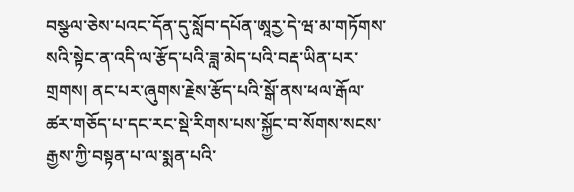བསྩལ་ཅེས་པའང་དོན་དུ་སློབ་དཔོན་ཨཱརྱ་དེ་ཝ་མ་གཏོགས་སའི་སྟེང་ན་འདི་ལ་རྩོད་པའི་ཟླ་མེད་པའི་བརྡ་ཡིན་པར་གྲགས། ནང་པར་ཞུགས་རྗེས་རྩོད་པའི་སྒོ་ནས་ཕལ་རྒོལ་ཚར་གཅོད་པ་དང་རང་སྡེ་རིགས་པས་སྐྱོང་བ་སོགས་སངས་རྒྱས་ཀྱི་བསྟན་པ་ལ་སྨན་པའི་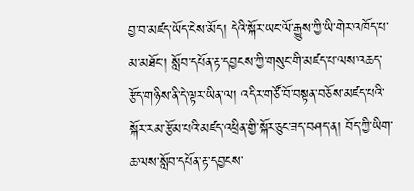བྱ་བ་མཛད་ཡོད་ངེས་མོད། དེའི་སྐོར་ཡང་ལོ་རྒྱུས་ཀྱི་ཡི་གེར་འཁོད་པ་མ་མཐོང་། སློབ་དཔོན་རྟ་དབྱངས་ཀྱི་གསུང་གི་མཛད་པ་ལས་འཆད་རྩོད་གཉིས་ནི་དེ་ལྟར་ཡིན་ལ། འདིར་གཙོ་བོ་བསྟན་བཅོས་མཛད་པའི་སྐོར་རམ་རྩོམ་པའི་མཛད་འཕྲིན་གྱི་སྐོར་ཅུང་ཟད་བཤད་ན། བོད་ཀྱི་ཡིག་ཆ་ལས་སློབ་དཔོན་རྟ་དབྱངས་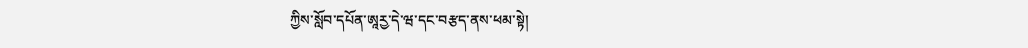ཀྱིས་སློབ་དཔོན་ཨཱརྱ་དེ་ཝ་དང་བརྩད་ནས་ཕམ་སྟེ།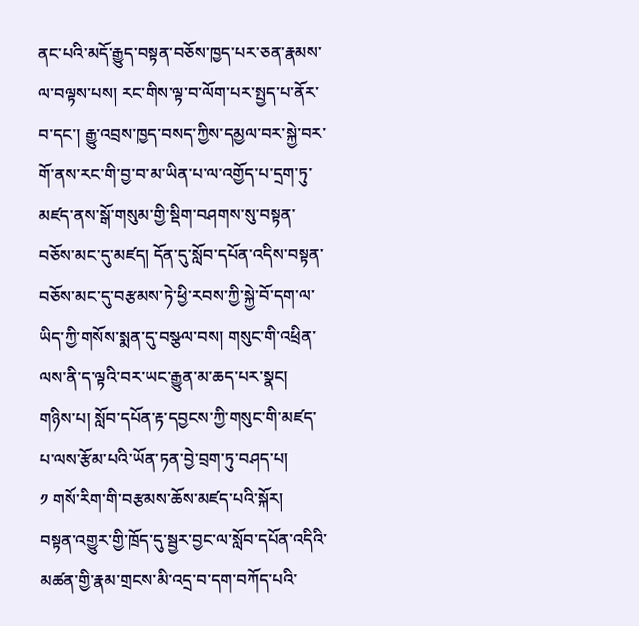ནང་པའི་མདོ་རྒྱུད་བསྟན་བཅོས་ཁྱད་པར་ཅན་རྣམས་ལ་བལྟས་པས། རང་གིས་ལྟ་བ་ལོག་པར་སྤྱད་པ་ནོར་བ་དང་། རྒྱུ་འབྲས་ཁྱད་བསད་ཀྱིས་དམྱལ་བར་སྐྱེ་བར་གོ་ནས་རང་གི་བྱ་བ་མ་ཡིན་པ་ལ་འགྱོད་པ་དྲག་ཏུ་མཛད་ནས་སྒོ་གསུམ་གྱི་སྡིག་བཤགས་སུ་བསྟན་བཅོས་མང་དུ་མཛད། དོན་དུ་སློབ་དཔོན་འདིས་བསྟན་བཅོས་མང་དུ་བརྩམས་ཏེ་ཕྱི་རབས་ཀྱི་སྐྱེ་བོ་དག་ལ་ཡིད་ཀྱི་གསོས་སྨན་དུ་བསྩལ་བས། གསུང་གི་འཕྲིན་ལས་ནི་ད་ལྟའི་བར་ཡང་རྒྱུན་མ་ཆད་པར་སྣང།
གཉིས་པ། སློབ་དཔོན་རྟ་དབྱངས་ཀྱི་གསུང་གི་མཛད་པ་ལས་རྩོམ་པའི་ཡོན་ཏན་བྱེ་བྲག་ཏུ་བཤད་པ།
༡ གསོ་རིག་གི་བརྩམས་ཆོས་མཛད་པའི་སྐོར།
བསྟན་འགྱུར་གྱི་ཁྲོད་དུ་སྦྱར་བྱང་ལ་སློབ་དཔོན་འདིའི་མཚན་གྱི་རྣམ་གྲངས་མི་འདྲ་བ་དག་བཀོད་པའི་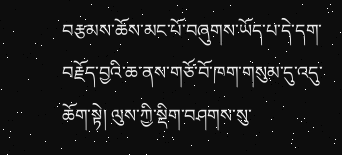བརྩམས་ཆོས་མང་པོ་བཞུགས་ཡོད་པ་དེ་དག་བརྗོད་བྱའི་ཆ་ནས་གཙོ་བོ་ཁག་གསུམ་དུ་འདུ་ཆོག་སྟེ། ལུས་ཀྱི་སྡིག་བཤགས་སུ་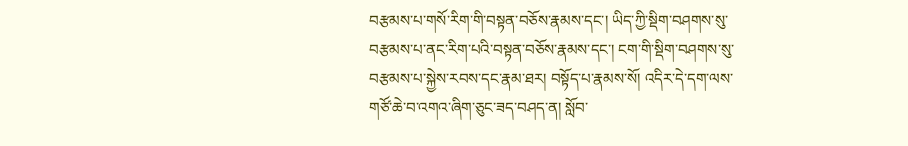བརྩམས་པ་གསོ་རིག་གི་བསྟན་བཅོས་རྣམས་དང་། ཡིད་ཀྱི་སྡིག་བཤགས་སུ་བརྩམས་པ་ནང་རིག་པའི་བསྟན་བཅོས་རྣམས་དང་། ངག་གི་སྡིག་བཤགས་སུ་བརྩམས་པ་སྐྱེས་རབས་དང་རྣམ་ཐར། བསྟོད་པ་རྣམས་སོ། འདིར་དེ་དག་ལས་གཙོ་ཆེ་བ་འགའ་ཞིག་ཅུང་ཟད་བཤད་ན། སློབ་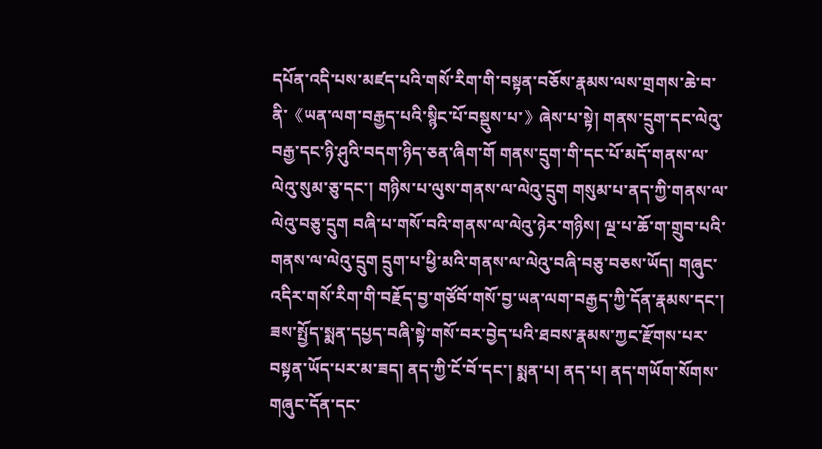དཔོན་འདི་པས་མཛད་པའི་གསོ་རིག་གི་བསྟན་བཅོས་རྣམས་ལས་གྲགས་ཆེ་བ་ནི་《ཡན་ལག་བརྒྱད་པའི་སྙིང་པོ་བསྡུས་པ་》ཞེས་པ་སྟེ། གནས་དྲུག་དང་ལེའུ་བརྒྱ་དང་ཉི་ཤུའི་བདག་ཉིད་ཅན་ཞིག་གོ གནས་དྲུག་གི་དང་པོ་མདོ་གནས་ལ་ལེའུ་སུམ་ཅུ་དང་། གཉིས་པ་ལུས་གནས་ལ་ལེའུ་དྲུག གསུམ་པ་ནད་ཀྱི་གནས་ལ་ལེའུ་བཅུ་དྲུག བཞི་པ་གསོ་བའི་གནས་ལ་ལེའུ་ཉེར་གཉིས། ལྔ་པ་ཆོ་ག་གྲུབ་པའི་གནས་ལ་ལེའུ་དྲུག དྲུག་པ་ཕྱི་མའི་གནས་ལ་ལེའུ་བཞི་བཅུ་བཅས་ཡོད། གཞུང་འདིར་གསོ་རིག་གི་བརྗོད་བྱ་གཙོབོ་གསོ་བྱ་ཡན་ལག་བརྒྱད་ཀྱི་དོན་རྣམས་དང་། ཟས་སྤྱོད་སྨན་དཔྱད་བཞི་སྟེ་གསོ་བར་བྱེད་པའི་ཐབས་རྣམས་ཀྱང་རྫོགས་པར་བསྟན་ཡོད་པར་མ་ཟད། ནད་ཀྱི་ངོ་བོ་དང་། སྨན་པ། ནད་པ། ནད་གཡོག་སོགས་གཞུང་དོན་དང་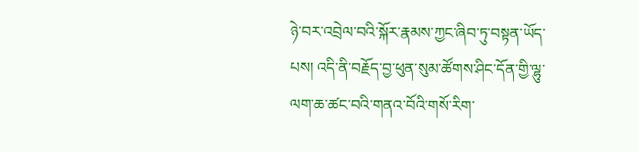ཉེ་བར་འབྲེལ་བའི་སྐོར་རྣམས་ཀྱང་ཞིབ་ཏུ་བསྟན་ཡོད་པས། འདི་ནི་བརྗོད་བྱ་ཕུན་སུམ་ཚོགས་ཤིང་དོན་གྱི་ལྷུ་ལག་ཆ་ཚང་བའི་གནའ་བོའི་གསོ་རིག་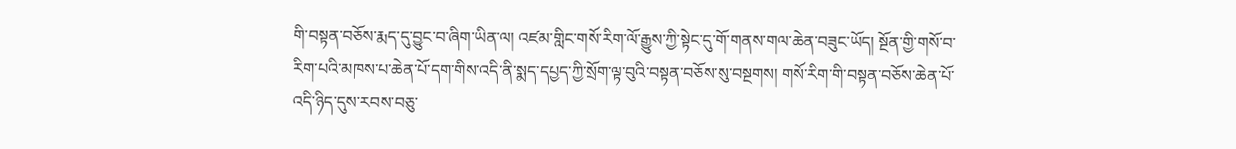གི་བསྟན་བཅོས་རྨད་དུ་བྱུང་བ་ཞིག་ཡིན་ལ། འཛམ་གླིང་གསོ་རིག་ལོ་རྒྱུས་ཀྱི་སྟེང་དུ་གོ་གནས་གལ་ཆེན་བཟུང་ཡོད། སྔོན་གྱི་གསོ་བ་རིག་པའི་མཁས་པ་ཆེན་པོ་དག་གིས་འདི་ནི་སྨད་དཔྱད་ཀྱི་སྲོག་ལྟ་བུའི་བསྟན་བཅོས་སུ་བསྔགས། གསོ་རིག་གི་བསྟན་བཅོས་ཆེན་པོ་འདི་ཉིད་དུས་རབས་བཅུ་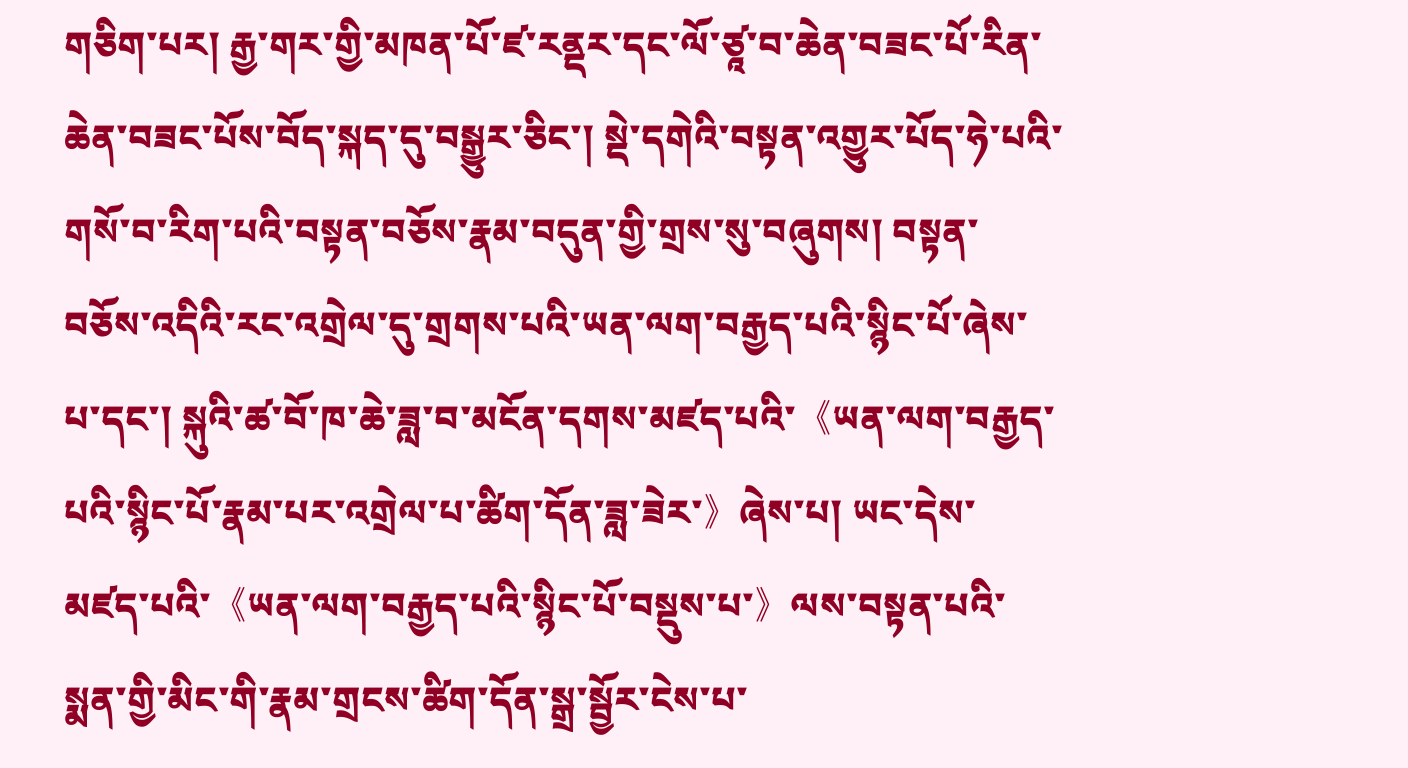གཅིག་པར། རྒྱ་གར་གྱི་མཁན་པོ་ཛ་རནྡར་དང་ལོ་ཙཱ་བ་ཆེན་བཟང་པོ་རིན་ཆེན་བཟང་པོས་བོད་སྐད་དུ་བསྒྱུར་ཅིང་། སྡེ་དགེའི་བསྟན་འགྱུར་པོད་ཧེ་པའི་ གསོ་བ་རིག་པའི་བསྟན་བཅོས་རྣམ་བདུན་གྱི་གྲས་སུ་བཞུགས། བསྟན་བཅོས་འདིའི་རང་འགྲེལ་དུ་གྲགས་པའི་ཡན་ལག་བརྒྱད་པའི་སྙིང་པོ་ཞེས་པ་དང་། སྐུའི་ཚ་བོ་ཁ་ཆེ་ཟླ་བ་མངོན་དགས་མཛད་པའི་《ཡན་ལག་བརྒྱད་པའི་སྙིང་པོ་རྣམ་པར་འགྲེལ་པ་ཚིག་དོན་ཟླ་ཟེར་》ཞེས་པ། ཡང་དེས་མཛད་པའི་《ཡན་ལག་བརྒྱད་པའི་སྙིང་པོ་བསྡུས་པ་》ལས་བསྟན་པའི་སྨན་གྱི་མིང་གི་རྣམ་གྲངས་ཚིག་དོན་སྒྲ་སྦྱོར་ངེས་པ་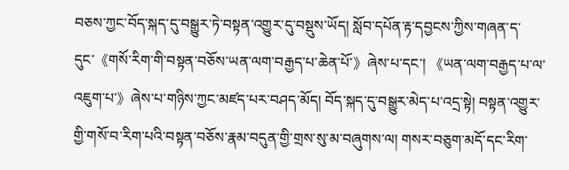བཅས་ཀྱང་བོད་སྐད་དུ་བསྒྱུར་ཏེ་བསྟན་འགྱུར་དུ་བསྡུས་ཡོད། སློབ་དཔོན་རྟ་དབྱངས་ཀྱིས་གཞན་ད་དུང་《གསོ་རིག་གི་བསྟན་བཅོས་ཡན་ལག་བརྒྱད་པ་ཆེན་པོ་》ཞེས་པ་དང་། 《ཡན་ལག་བརྒྱད་པ་ལ་འཇུག་པ་》ཞེས་པ་གཉིས་ཀྱང་མཛད་པར་བཤད་མོད། བོད་སྐད་དུ་བསྒྱུར་མེད་པ་འདྲ་སྟེ། བསྟན་འགྱུར་གྱི་གསོ་བ་རིག་པའི་བསྟན་བཅོས་རྣམ་བདུན་གྱི་གྲས་སུ་མ་བཞུགས་ལ། གསར་བཅུག་མདོ་དང་རིག་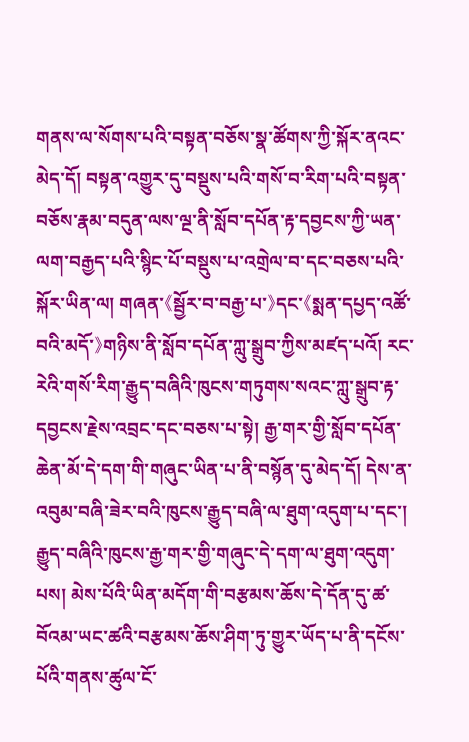གནས་ལ་སོགས་པའི་བསྟན་བཅོས་སྣ་ཚོགས་ཀྱི་སྐོར་ནའང་མེད་དོ། བསྟན་འགྱུར་དུ་བསྡུས་པའི་གསོ་བ་རིག་པའི་བསྟན་བཅོས་རྣམ་བདུན་ལས་ལྔ་ནི་སློབ་དཔོན་རྟ་དབྱངས་ཀྱི་ཡན་ལག་བརྒྱད་པའི་སྙིང་པོ་བསྡུས་པ་འགྲེལ་བ་དང་བཅས་པའི་སྐོར་ཡིན་ལ། གཞན་《སྦྱོར་བ་བརྒྱ་པ་》དང་《སྨན་དཔྱད་འཚོ་བའི་མདོ་》གཉིས་ནི་སློབ་དཔོན་ཀླུ་སྒྲུབ་ཀྱིས་མཛད་པའོ། རང་རེའི་གསོ་རིག་རྒྱུད་བཞིའི་ཁུངས་གཏུགས་སའང་ཀླུ་སྒྲུབ་རྟ་དབྱངས་རྗེས་འབྲང་དང་བཅས་པ་སྟེ། རྒྱ་གར་གྱི་སློབ་དཔོན་ཆེན་མོ་དེ་དག་གི་གཞུང་ཡིན་པ་ནི་བསྙོན་དུ་མེད་དོ། དེས་ན་འབུམ་བཞི་ཟེར་བའི་ཁུངས་རྒྱུད་བཞི་ལ་ཐུག་འདུག་པ་དང་། རྒྱུད་བཞིའི་ཁུངས་རྒྱ་གར་གྱི་གཞུང་དེ་དག་ལ་ཐུག་འདུག་པས། མེས་པོའི་ཡིན་མདོག་གི་བརྩམས་ཆོས་དེ་དོན་དུ་ཚ་བོའམ་ཡང་ཚའི་བརྩམས་ཆོས་ཤིག་ཏུ་གྱུར་ཡོད་པ་ནི་དངོས་པོའི་གནས་ཚུལ་ངོ་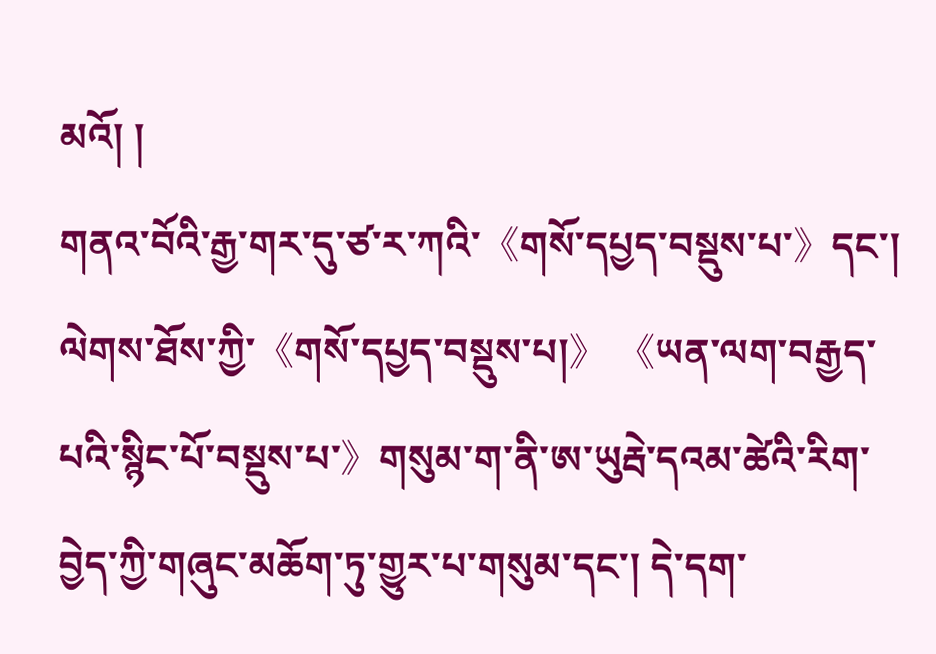མའོ། །
གནའ་བོའི་རྒྱ་གར་དུ་ཙ་ར་ཀའི་《གསོ་དཔྱད་བསྡུས་པ་》དང་། ལེགས་ཐོས་ཀྱི་《གསོ་དཔྱད་བསྡུས་པ།》 《ཡན་ལག་བརྒྱད་པའི་སྙིང་པོ་བསྡུས་པ་》གསུམ་ག་ནི་ཨ་ཡུརྦེ་དའམ་ཚེའི་རིག་བྱེད་ཀྱི་གཞུང་མཆོག་ཏུ་གྱུར་པ་གསུམ་དང་། དེ་དག་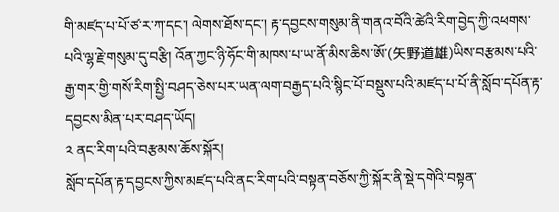གི་མཛད་པ་པོ་ཙ་ར་ཀ་དང་། ལེགས་ཐོས་དང་། རྟ་དབྱངས་གསུམ་ནི་གནའ་བོའི་ཚེའི་རིག་བྱེད་ཀྱི་འཕགས་པའི་ལྷ་རྗེ་གསུམ་དུ་བརྩི། འོན་ཀྱང་ཉི་ཧོང་གི་མཁས་པ་ཡ་ནོ་མིས་ཆིས་ཨོ་(矢野道雄)ཡིས་བརྩམས་པའི་རྒྱ་གར་གྱི་གསོ་རིག་སྤྱི་བཤད་ཅེས་པར་ཡན་ལག་བརྒྱད་པའི་སྙིང་པོ་བསྡུས་པའི་མཛད་པ་པོ་ནི་སློབ་དཔོན་རྟ་དབྱངས་མིན་པར་བཤད་ཡོད།
༢ ནང་རིག་པའི་བརྩམས་ཆོས་སྐོར།
སློབ་དཔོན་རྟ་དབྱངས་ཀྱིས་མཛད་པའི་ནང་རིག་པའི་བསྟན་བཅོས་ཀྱི་སྐོར་ནི་སྡེ་དགེའི་བསྟན་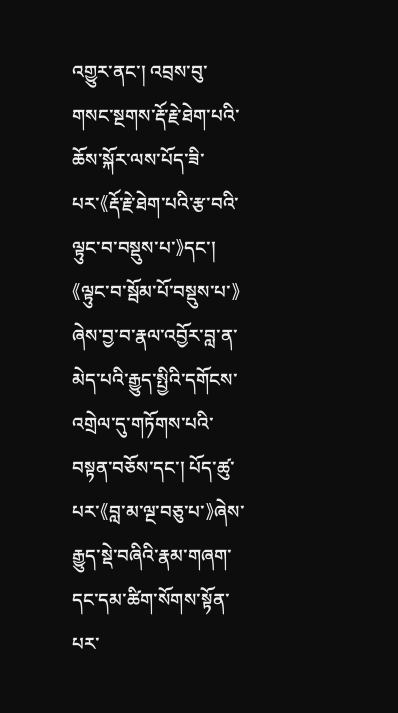འགྱུར་ནང་། འབྲས་བུ་གསང་སྔགས་རྡོ་རྗེ་ཐེག་པའི་ཆོས་སྐོར་ལས་པོད་ཟི་པར་《རྡོ་རྗེ་ཐེག་པའི་རྩ་བའི་ལྟུང་བ་བསྡུས་པ་》དང་། 《ལྟུང་བ་སྦོམ་པོ་བསྡུས་པ་》ཞེས་བྱ་བ་རྣལ་འབྱོར་བླ་ན་མེད་པའི་རྒྱུད་སྤྱིའི་དགོངས་འགྲེལ་དུ་གཏོགས་པའི་བསྟན་བཅོས་དང་། པོད་ཚུ་པར་《བླ་མ་ལྔ་བཅུ་པ་》ཞེས་རྒྱུད་སྡེ་བཞིའི་རྣམ་གཞག་དང་དམ་ཚིག་སོགས་སྟོན་པར་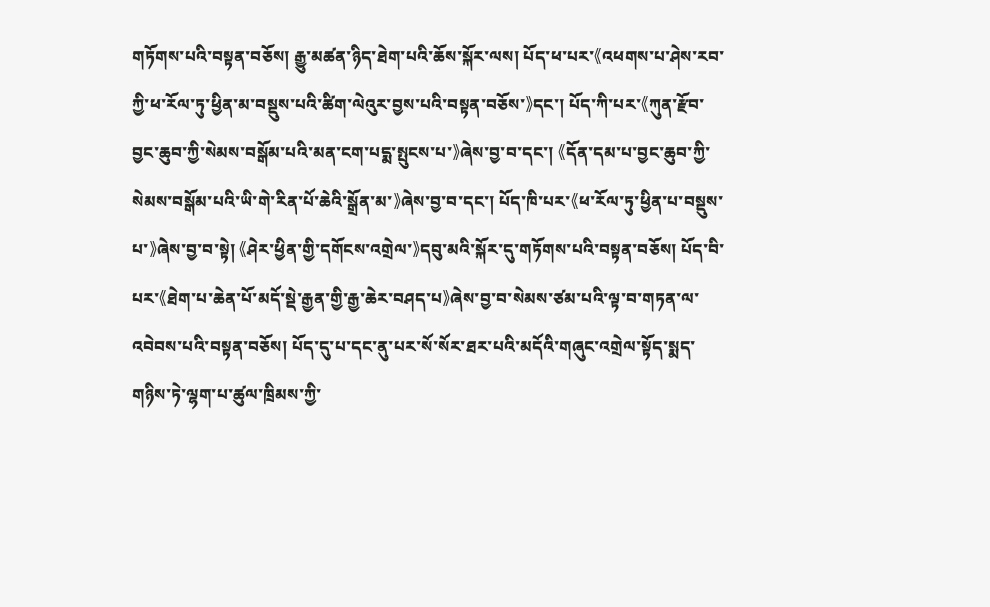གཏོགས་པའི་བསྟན་བཅོས། རྒྱུ་མཚན་ཉིད་ཐེག་པའི་ཆོས་སྐོར་ལས། པོད་ཕ་པར་《འཕགས་པ་ཤེས་རབ་ཀྱི་ཕ་རོལ་ཏུ་ཕྱིན་མ་བསྡུས་པའི་ཚིག་ལེའུར་བྱས་པའི་བསྟན་བཅོས་》དང་། པོད་ཀི་པར་《ཀུན་རྫོབ་བྱང་ཆུབ་ཀྱི་སེམས་བསྒོམ་པའི་མན་ངག་པདྨ་སྤུངས་པ་》ཞེས་བྱ་བ་དང་། 《དོན་དམ་པ་བྱང་ཆུབ་ཀྱི་སེམས་བསྒོམ་པའི་ཡི་གེ་རིན་པོ་ཆེའི་སྒྲོན་མ་》ཞེས་བྱ་བ་དང་། པོད་ཁི་པར་《ཕ་རོལ་ཏུ་ཕྱིན་པ་བསྡུས་པ་》ཞེས་བྱ་བ་སྟེ། 《ཤེར་ཕྱིན་གྱི་དགོངས་འགྲེལ་》དབུ་མའི་སྐོར་དུ་གཏོགས་པའི་བསྟན་བཅོས། པོད་བི་པར་《ཐེག་པ་ཆེན་པོ་མདོ་སྡེ་རྒྱན་གྱི་རྒྱ་ཆེར་བཤད་པ》ཞེས་བྱ་བ་སེམས་ཙམ་པའི་ལྟ་བ་གཏན་ལ་འབེབས་པའི་བསྟན་བཅོས། པོད་དུ་པ་དང་ནུ་པར་སོ་སོར་ཐར་པའི་མདོའི་གཞུང་འགྲེལ་སྟོད་སྨད་གཉིས་ཏེ་ལྷག་པ་ཚུལ་ཁྲིམས་ཀྱི་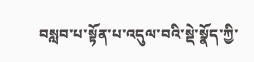བསླབ་པ་སྟོན་པ་འདུལ་བའི་སྡེ་སྣོད་ཀྱི་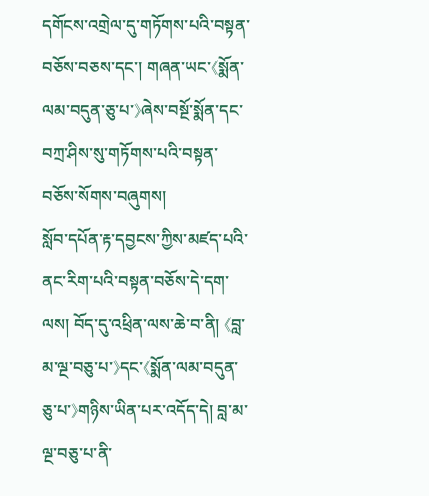དགོངས་འགྲེལ་དུ་གཏོགས་པའི་བསྟན་བཅོས་བཅས་དང་། གཞན་ཡང་《སྨོན་ལམ་བདུན་ཅུ་པ་》ཞེས་བསྔོ་སྨོན་དང་བཀྲ་ཤིས་སུ་གཏོགས་པའི་བསྟན་བཅོས་སོགས་བཞུགས།
སློབ་དཔོན་རྟ་དབྱངས་ཀྱིས་མཛད་པའི་ནང་རིག་པའི་བསྟན་བཅོས་དེ་དག་ལས། བོད་དུ་འཕྲིན་ལས་ཆེ་བ་ནི། 《བླ་མ་ལྔ་བཅུ་པ་》དང་《སྨོན་ལམ་བདུན་ཅུ་པ་》གཉིས་ཡིན་པར་འདོད་དེ། བླ་མ་ལྔ་བཅུ་པ་ནི་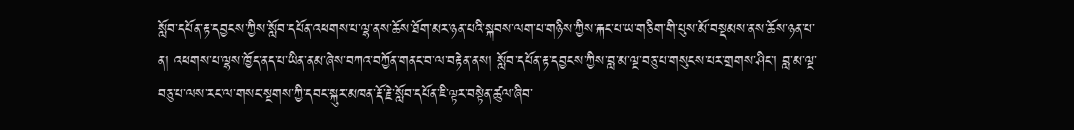སློབ་དཔོན་རྟ་དབྱངས་ཀྱིས་སློབ་དཔོན་འཕགས་པ་ལྷ་ནས་ཆོས་ཐོག་མར་ཉན་པའི་སྐབས་ལག་པ་གཉིས་ཀྱིས་རྐང་པ་ཡ་གཅིག་གི་པུས་མོ་བསྡམས་ནས་ཆོས་ཉན་པ་ན། འཕགས་པ་ལྷས་ཁྱོད་ནད་པ་ཡིན་ནམ་ཞེས་བཀའ་བཀྱོན་གནང་བ་ལ་བརྟེན་ནས། སློབ་དཔོན་རྟ་དབྱངས་ཀྱིས་བླ་མ་ལྔ་བཅུ་པ་གསུངས་པར་གྲགས་ཤིང་། བླ་མ་ལྔ་བཅུ་པ་ལས་རང་ལ་གསང་སྔགས་ཀྱི་དབང་སྐུར་མཁན་རྡོ་རྗེ་སློབ་དཔོན་ཇི་ལྟར་བསྟེན་ཚུལ་ཞིབ་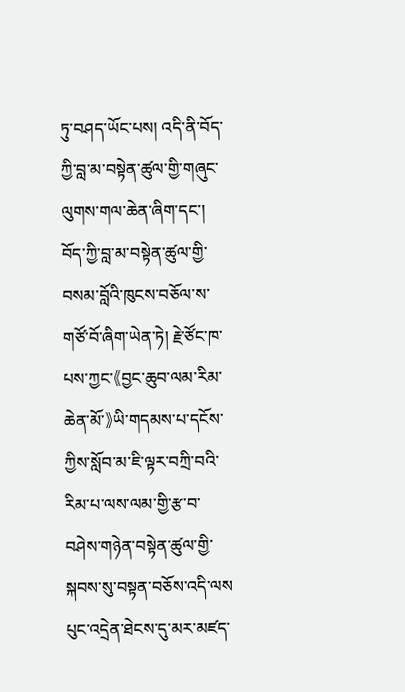ཏུ་བཤད་ཡོང་པས། འདི་ནི་བོད་ཀྱི་བླ་མ་བསྟེན་ཚུལ་གྱི་གཞུང་ལུགས་གལ་ཆེན་ཞིག་དང་། བོད་ཀྱི་བླ་མ་བསྟེན་ཚུལ་གྱི་བསམ་བློའི་ཁུངས་བཅོལ་ས་གཙོ་བོ་ཞིག་ཡེན་ཏེ། རྗེ་ཙོང་ཁ་པས་ཀྱང་《བྱང་ཆུབ་ལམ་རིམ་ཆེན་མོ་》ཡི་གདམས་པ་དངོས་ཀྱིས་སློབ་མ་ཇི་ལྟར་བཀྲི་བའི་རིམ་པ་ལས་ལམ་གྱི་རྩ་བ་བཤེས་གཉེན་བསྟེན་ཚུལ་གྱི་སྐབས་སུ་བསྟན་བཅོས་འདི་ལས པུང་འདྲེན་ཐེངས་དུ་མར་མཛད་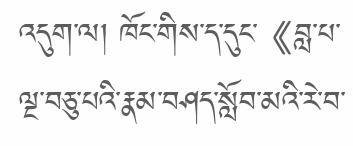འདུག་ལ། ཁོང་གིས་ད་དུང་《བླ་པ་ལྔ་བཅུ་པའི་རྣམ་བཤད་སློབ་མའི་རེ་བ་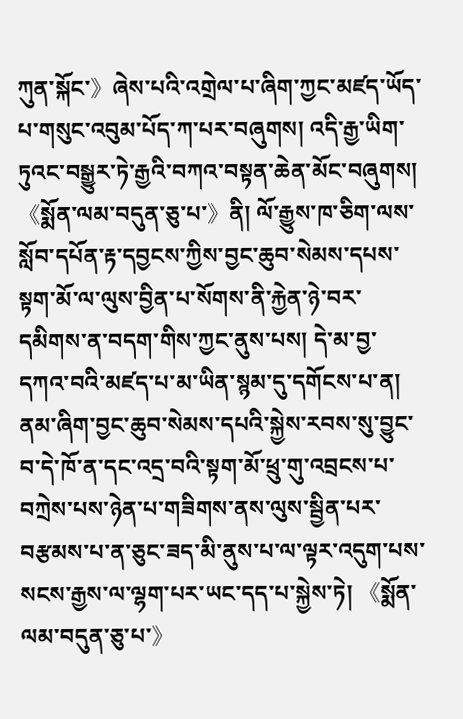ཀུན་སྐོང་》ཞེས་པའི་འགྲེལ་པ་ཞིག་ཀྱང་མཛད་ཡོད་པ་གསུང་འབུམ་པོད་ཀ་པར་བཞུགས། འདི་རྒྱ་ཡིག་ཏུའང་བསྒྱུར་ཏེ་རྒྱའི་བཀའ་བསྟན་ཆེན་མོང་བཞུགས། 《སྨོན་ལམ་བདུན་ཅུ་པ་》ནི། ལོ་རྒྱུས་ཁ་ཅིག་ལས་སློབ་དཔོན་རྟ་དབྱངས་ཀྱིས་བྱང་ཆུབ་སེམས་དཔས་སྟག་མོ་ལ་ལུས་བྱིན་པ་སོགས་ནི་རྐྱེན་ཉེ་བར་དམིགས་ན་བདག་གིས་ཀྱང་ནུས་པས། དེ་མ་བྱ་དཀའ་བའི་མཛད་པ་མ་ཡིན་སྙམ་དུ་དགོངས་པ་ན། ནམ་ཞིག་བྱང་ཆུབ་སེམས་དཔའི་སྐྱེས་རབས་སུ་བྱུང་བ་དེ་ཁོ་ན་དང་འདྲ་བའི་སྟག་མོ་ཕྲུ་གུ་འབྲངས་པ་བཀྲེས་པས་ཉེན་པ་གཟིགས་ནས་ལུས་སྦྱིན་པར་བརྩམས་པ་ན་ཅུང་ཟད་མི་ནུས་པ་ལ་ལྟར་འདུག་པས་སངས་རྒྱས་ལ་ལྷག་པར་ཡང་དད་པ་སྐྱེས་ཏེ། 《སྨོན་ལམ་བདུན་ཅུ་པ་》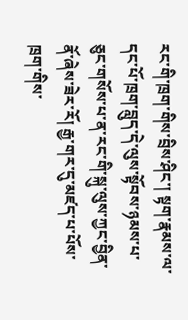རང་གི་ཁྲག་གིས་བྲིས་ཤིང་། སྟག་རྣམས་ལ་དང་པོ་ཁྲག་བླུད་དེ་ལུས་སྟོབས་ཉམས་པ་ཅུང་གསོས་པ་ན་རང་གི་སྐུ་ལུས་ཀྱང་བྱིན་ནོ་ཞེས་ཟེར་རོ། རྒྱ་གར་དུ་མཛད་པ་པོས་ཁྲག་གིས་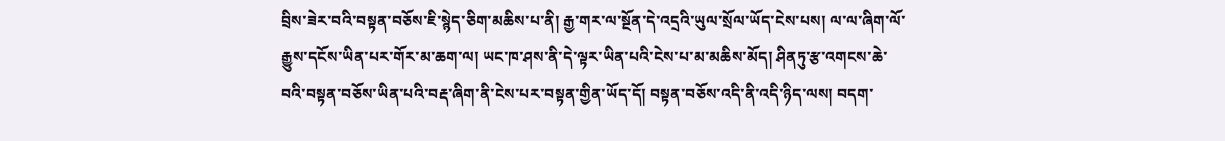བྲིས་ཟེར་བའི་བསྟན་བཅོས་ཇི་སྙེད་ཅིག་མཆིས་པ་ནི། རྒྱ་གར་ལ་སྔོན་དེ་འདྲའི་ཡུལ་སྲོལ་ཡོད་ངེས་པས། ལ་ལ་ཞིག་ལོ་རྒྱུས་དངོས་ཡིན་པར་གོར་མ་ཆག་ལ། ཡང་ཁ་ཤས་ནི་དེ་ལྟར་ཡིན་པའི་ངེས་པ་མ་མཆིས་མོད། ཤིནཏུ་རྩ་འགངས་ཆེ་བའི་བསྟན་བཅོས་ཡིན་པའི་བརྡ་ཞིག་ནི་ངེས་པར་བསྟན་གྱིན་ཡོད་དོ། བསྟན་བཅོས་འདི་ནི་འདི་ཉིད་ལས། བདག་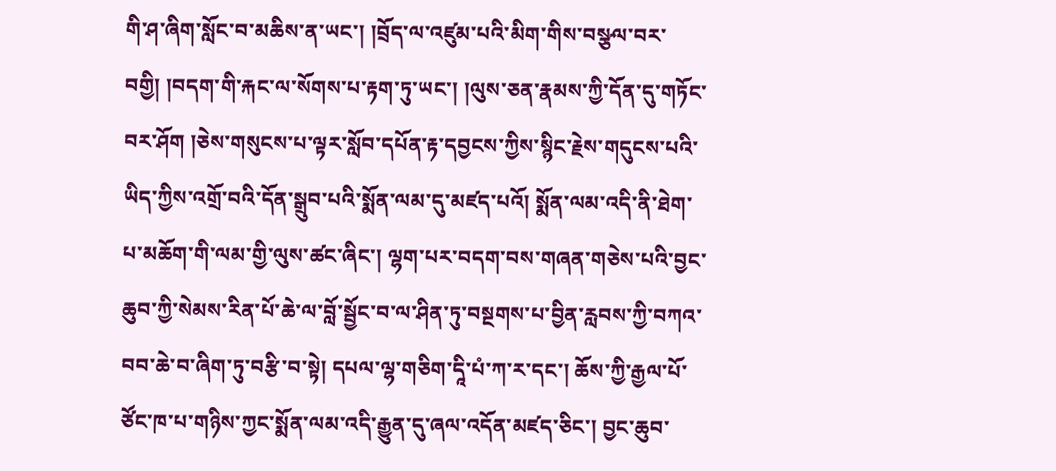གི་ཤ་ཞིག་སློང་བ་མཆིས་ན་ཡང་། །བྲོད་ལ་འཛུམ་པའི་མིག་གིས་བསྩལ་བར་བགྱི། །བདག་གི་རྐང་ལ་སོགས་པ་རྟག་ཏུ་ཡང་། །ལུས་ཅན་རྣམས་ཀྱི་དོན་དུ་གཏོང་བར་ཤོག །ཅེས་གསུངས་པ་ལྟར་སློབ་དཔོན་རྟ་དབྱངས་ཀྱིས་སྙིང་རྗེས་གདུངས་པའི་ཡིད་ཀྱིས་འགྲོ་བའི་དོན་སྒྲུབ་པའི་སྨོན་ལམ་དུ་མཛད་པའོ། སྨོན་ལམ་འདི་ནི་ཐེག་པ་མཆོག་གི་ལམ་གྱི་ལུས་ཚང་ཞིང་། ལྷག་པར་བདག་བས་གཞན་གཅེས་པའི་བྱང་ཆུབ་ཀྱི་སེམས་རིན་པོ་ཆེ་ལ་བློ་སྦྱོང་བ་ལ་ཤིན་ཏུ་བསྔགས་པ་བྱིན་རླབས་ཀྱི་བཀའ་བབ་ཆེ་བ་ཞིག་ཏུ་བརྩི་བ་སྟེ། དཔལ་ལྷ་གཅིག་དཱི་པཾ་ཀ་ར་དང་། ཆོས་ཀྱི་རྒྱལ་པོ་ཙོང་ཁ་པ་གཉིས་ཀྱང་སྨོན་ལམ་འདི་རྒྱུན་དུ་ཞལ་འདོན་མཛད་ཅིང་། བྱང་ཆུབ་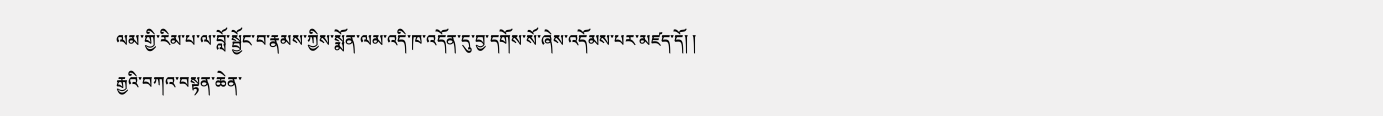ལམ་གྱི་རིམ་པ་ལ་བློ་སྦྱོང་བ་རྣམས་ཀྱིས་སྨོན་ལམ་འདི་ཁ་འདོན་དུ་བྱ་དགོས་སོ་ཞེས་འདོམས་པར་མཛད་དོ། །
རྒྱའི་བཀའ་བསྟན་ཆེན་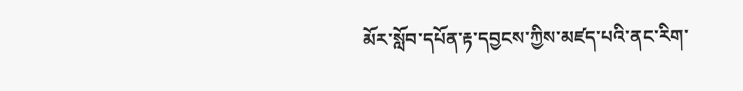མོར་སློབ་དཔོན་རྟ་དབྱངས་ཀྱིས་མཛད་པའི་ནང་རིག་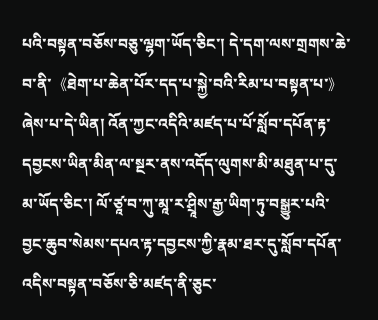པའི་བསྟན་བཅོས་བཅུ་ལྷག་ཡོད་ཅིང་། དེ་དག་ལས་གྲགས་ཆེ་བ་ནི་《ཐེག་པ་ཆེན་པོར་དད་པ་སྐྱེ་བའི་རིམ་པ་བསྟན་པ་》ཞེས་པ་དེ་ཡིན། འོན་ཀྱང་འདིའི་མཛད་པ་པོ་སློབ་དཔོན་རྟ་དབྱངས་ཡིན་མིན་ལ་སྔར་ནས་འདོད་ལུགས་མི་མཐུན་པ་དུ་མ་ཡོད་ཅིང་། ལོ་ཙཱ་བ་ཀུ་མཱ་ར་ཤྲཱིས་རྒྱ་ཡིག་ཏུ་བསྒྱུར་པའི་བྱང་ཆུབ་སེམས་དཔའ་རྟ་དབྱངས་ཀྱི་རྣམ་ཐར་དུ་སློབ་དཔོན་འདིས་བསྟན་བཅོས་ཅི་མཛད་ནི་ཅུང་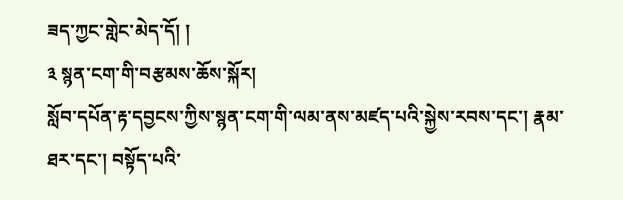ཟད་ཀྱང་གླེང་མེད་དོ། །
༣ སྙན་ངག་གི་བརྩམས་ཆོས་སྐོར།
སློབ་དཔོན་རྟ་དབྱངས་ཀྱིས་སྙན་ངག་གི་ལམ་ནས་མཛད་པའི་སྐྱེས་རབས་དང་། རྣམ་ཐར་དང་། བསྟོད་པའི་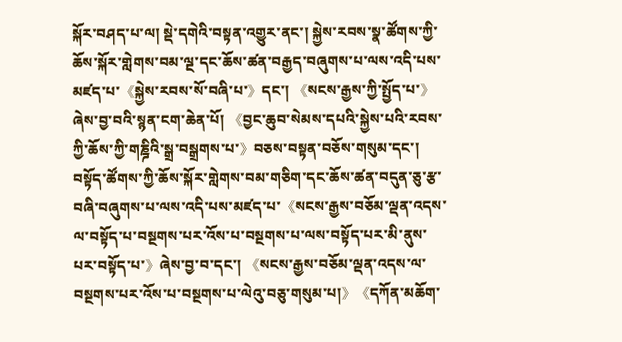སྐོར་བཤད་པ་ལ། སྡེ་དགེའི་བསྟན་འགྱུར་ནང་། སྐྱེས་རབས་སྣ་ཚོགས་ཀྱི་ཆོས་སྐོར་གླེགས་བམ་ལྔ་དང་ཆོས་ཚན་བརྒྱད་བཞུགས་པ་ལས་འདི་པས་མཛད་པ་《སྐྱེས་རབས་སོ་བཞི་པ་》དང་། 《སངས་རྒྱས་ཀྱི་སྤྱོད་པ་》ཞེས་བྱ་བའི་སྙན་ངག་ཆེན་པོ། 《བྱང་ཆུབ་སེམས་དཔའི་སྐྱེས་པའི་རབས་ཀྱི་ཆོས་ཀྱི་གཎྜིའི་སྒྲ་བསྒྲགས་པ་》བཅས་བསྟན་བཅོས་གསུམ་དང་། བསྟོད་ཚོགས་ཀྱི་ཆོས་སྐོར་གླེགས་བམ་གཅིག་དང་ཆོས་ཚན་བདུན་ཅུ་རྩ་བཞི་བཞུགས་པ་ལས་འདི་པས་མཛད་པ་《སངས་རྒྱས་བཅོམ་ལྡན་འདས་ལ་བསྟོད་པ་བསྔགས་པར་འོས་པ་བསྔགས་པ་ལས་བསྟོད་པར་མི་ནུས་པར་བསྟོད་པ་》ཞེས་བྱ་བ་དང་། 《སངས་རྒྱས་བཅོམ་ལྡན་འདས་ལ་བསྔགས་པར་འོས་པ་བསྔགས་པ་ལེའུ་བཅུ་གསུམ་པ།》《དཀོན་མཆོག་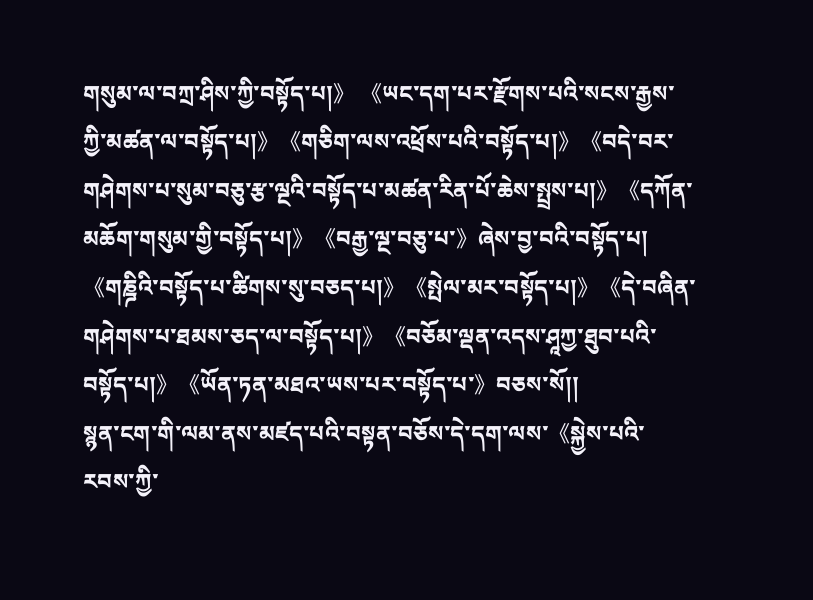གསུམ་ལ་བཀྲ་ཤིས་ཀྱི་བསྟོད་པ།》 《ཡང་དག་པར་རྫོགས་པའི་སངས་རྒྱས་ཀྱི་མཚན་ལ་བསྟོད་པ།》《གཅིག་ལས་འཕྲོས་པའི་བསྟོད་པ།》《བདེ་བར་གཤེགས་པ་སུམ་བཅུ་རྩ་ལྔའི་བསྟོད་པ་མཚན་རིན་པོ་ཆེས་སྤྲས་པ།》《དཀོན་མཆོག་གསུམ་གྱི་བསྟོད་པ།》《བརྒྱ་ལྔ་བཅུ་པ་》ཞེས་བྱ་བའི་བསྟོད་པ། 《གཎྜིའི་བསྟོད་པ་ཚིགས་སུ་བཅད་པ།》《སྤེལ་མར་བསྟོད་པ།》《དེ་བཞིན་གཤེགས་པ་ཐམས་ཅད་ལ་བསྟོད་པ།》《བཅོམ་ལྡན་འདས་ཤཱཀྱ་ཐུབ་པའི་བསྟོད་པ།》《ཡོན་ཏན་མཐའ་ཡས་པར་བསྟོད་པ་》བཅས་སོ།།
སྙན་ངག་གི་ལམ་ནས་མཛད་པའི་བསྟན་བཅོས་དེ་དག་ལས་《སྐྱེས་པའི་རབས་ཀྱི་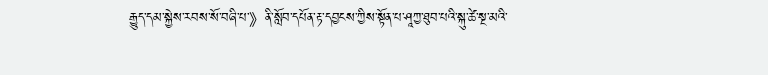རྒྱུད་དམ་སྐྱེས་རབས་སོ་བཞི་པ་》ནི་སློབ་དཔོན་རྟ་དབྱངས་ཀྱིས་སྟོན་པ་ཤཱཀྱ་ཐུབ་པའི་སྐུ་ཚེ་སྔ་མའི་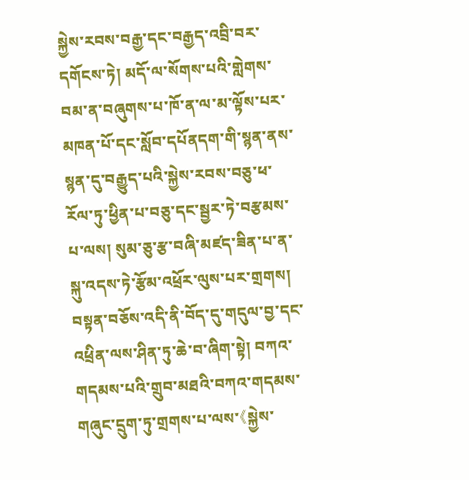སྐྱེས་རབས་བརྒྱ་དང་བརྒྱད་འབྲི་བར་དགོངས་ཏེ། མདོ་ལ་སོགས་པའི་གླེགས་བམ་ན་བཞུགས་པ་ཁོ་ན་ལ་མ་ལྟོས་པར་མཁན་པོ་དང་སློབ་དཔོནདག་གི་སྙན་ནས་སྙན་དུ་བརྒྱུད་པའི་སྐྱེས་རབས་བཅུ་ཕ་རོལ་ཏུ་ཕྱིན་པ་བཅུ་དང་སྦྱར་ཏེ་བརྩམས་པ་ལས། སུམ་ཅུ་རྩ་བཞི་མཛད་ཟིན་པ་ན་སྐུ་འདས་ཏེ་རྩོམ་འཕྲོར་ལུས་པར་གྲགས། བསྟན་བཅོས་འདི་ནི་བོད་དུ་གདུལ་བྱ་དང་འཕྲིན་ལས་ཤིན་ཏུ་ཆེ་བ་ཞིག་སྟེ། བཀའ་གདམས་པའི་གྲུབ་མཐའི་བཀའ་གདམས་གཞུང་དྲུག་ཏུ་གྲགས་པ་ལས་《སྐྱེས་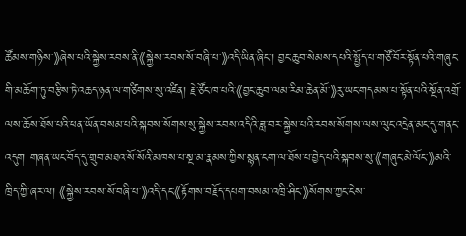ཚོམས་གཉིས་》ཞེས་པའི་སྐྱེས་རབས་ནི་《སྐྱེས་རབས་སོ་བཞི་པ་》འདི་ཡིན་ཞིང་། བྱང་ཆུབ་སེམས་དཔའི་སྤྱོད་པ་གཙོ་བོར་སྟོན་པའི་གཞུང་གི་མཆོག་ཏུ་བརྩིས་ཏེ་འཆད་ཉན་ལ་གཙིགས་སུ་འཛིན། རྗེ་ཙོང་ཁ་པའི་《བྱང་ཆུབ་ལམ་རིམ་ཆེན་མོ་》རུ་ཡང་གདམས་པ་སྟོན་པའི་སྔོན་འགྲོ་ལས་ཆོས་ཐོས་པའི་ཕན་ཡོན་བསམ་པའི་སྐབས་སོགས་སུ་སྐྱེས་རབས་འདིའི་ཟླ་བར་སྐྱེས་པའི་རབས་སོགས་ལས་ལུང་འདྲེན་མང་དུ་གནང་འདུག གཞན་ཡང་བོད་དུ་གྲུབ་མཐའ་སོ་སོའི་མཁས་པ་སྔ་མ་རྣམས་ཀྱིས་སྙན་ངག་ལ་ཐོས་པ་བྱེད་པའི་སྐབས་སུ་《གཞུང་མེ་ལོང་》མའི་ཁྲིད་ཀྱི་ཞར་ལ། 《སྐྱེས་རབས་སོ་བཞི་པ་》འདི་དང་《རྟོགས་བརྗོད་དཔག་བསམ་འཁྲི་ཤིང་》སོགས་ཀྱང་ངེས་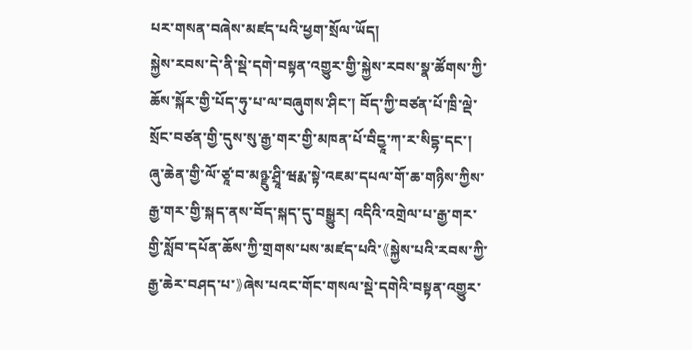པར་གསན་བཞེས་མཛད་པའི་ཕྱག་སྲོལ་ཡོད།
སྐྱེས་རབས་དེ་ནི་སྡེ་དགེ་བསྟན་འགྱུར་གྱི་སྐྱེས་རབས་སྣ་ཚོགས་ཀྱི་ཆོས་སྐོར་གྱི་པོད་ཧུ་པ་ལ་བཞུགས་ཤིང་། བོད་ཀྱི་བཙན་པོ་ཁྲི་ལྡེ་སྲོང་བཙན་གྱི་དུས་སུ་རྒྱ་གར་གྱི་མཁན་པོ་བིདྱཱ་ཀ་ར་སིདྷ་དང་། ཞུ་ཆེན་གྱི་ལོ་ཙཱ་བ་མཉྫུ་ཤྲཱི་ཝརྨ་སྟེ་འཇམ་དཔལ་གོ་ཆ་གཉིས་ཀྱིས་རྒྱ་གར་གྱི་སྐད་ནས་བོད་སྐད་དུ་བསྒྱུར། འདིའི་འགྲེལ་པ་རྒྱ་གར་གྱི་སློབ་དཔོན་ཆོས་ཀྱི་གྲགས་པས་མཛད་པའི་《སྐྱེས་པའི་རབས་ཀྱི་རྒྱ་ཆེར་བཤད་པ་》ཞེས་པའང་གོང་གསལ་སྡེ་དགེའི་བསྟན་འགྱུར་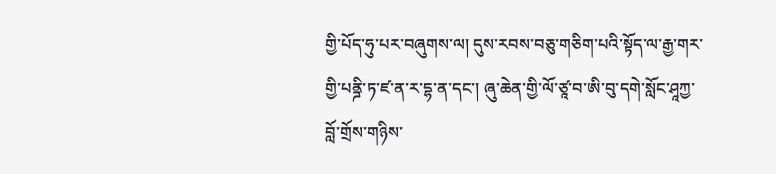གྱི་པོད་ཧུ་པར་བཞུགས་ལ། དུས་རབས་བཅུ་གཅིག་པའི་སྟོད་ལ་རྒྱ་གར་གྱི་པནྜི་ཏ་ཛ་ན་ར་དྷ་ན་དང་། ཞུ་ཆེན་གྱི་ལོ་ཙཱ་བ་ཨི་བུ་དགེ་སློང་ཤཱཀྱ་བློ་གྲོས་གཉིས་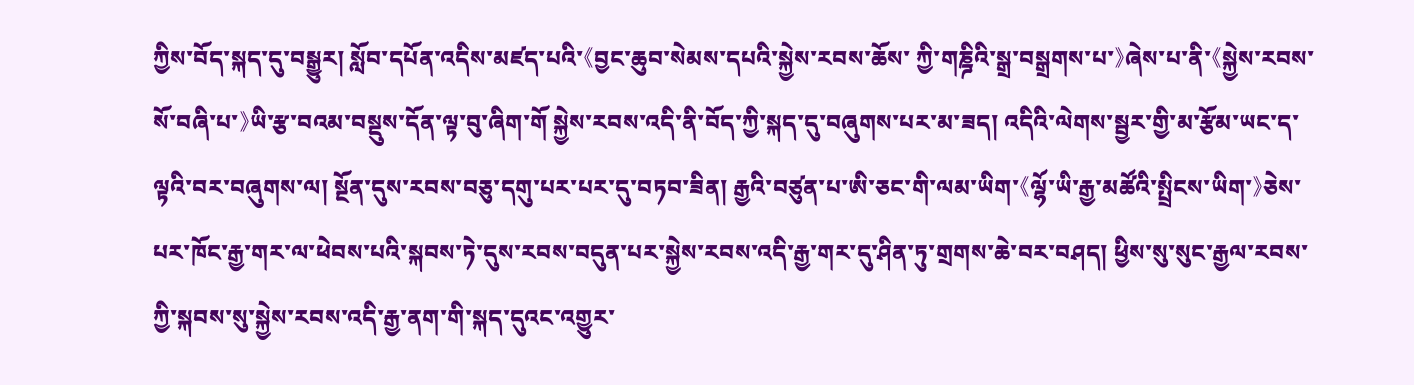ཀྱིས་བོད་སྐད་དུ་བསྒྱུར། སློབ་དཔོན་འདིས་མཛད་པའི་《བྱང་ཆུབ་སེམས་དཔའི་སྐྱེས་རབས་ཆོས་ ཀྱི་གཎྜིའི་སྒྲ་བསྒྲགས་པ་》ཞེས་པ་ནི་《སྐྱེས་རབས་སོ་བཞི་པ་》ཡི་རྩ་བའམ་བསྡུས་དོན་ལྟ་བུ་ཞིག་གོ སྐྱེས་རབས་འདི་ནི་བོད་ཀྱི་སྐད་དུ་བཞུགས་པར་མ་ཟད། འདིའི་ལེགས་སྦྱར་གྱི་མ་རྩོམ་ཡང་ད་ལྟའི་བར་བཞུགས་ལ། སྔོན་དུས་རབས་བཅུ་དགུ་པར་པར་དུ་བཏབ་ཟིན། རྒྱའི་བཙུན་པ་ཨི་ཅང་གི་ལམ་ཡིག་《ལྷོ་ཡི་རྒྱ་མཚོའི་སྤྲིངས་ཡིག་》ཅེས་པར་ཁོང་རྒྱ་གར་ལ་ཕེབས་པའི་སྐབས་ཏེ་དུས་རབས་བདུན་པར་སྐྱེས་རབས་འདི་རྒྱ་གར་དུ་ཤིན་ཏུ་གྲགས་ཆེ་བར་བཤད། ཕྱིས་སུ་སུང་རྒྱལ་རབས་ཀྱི་སྐབས་སུ་སྐྱེས་རབས་འདི་རྒྱ་ནག་གི་སྐད་དུའང་འགྱུར་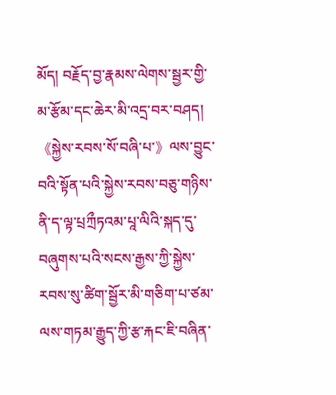མོད། བརྗོད་བྱ་རྣམས་ལེགས་སྦྱར་གྱི་མ་རྩོམ་དང་ཆེར་མི་འདྲ་བར་བཤད། 《སྐྱེས་རབས་སོ་བཞི་པ་》ལས་བྱུང་བའི་སྟོན་པའི་སྐྱེས་རབས་བཅུ་གཉིས་ནི་ད་ལྟ་པྲཀྲྀཏའམ་པཱ་ལིའི་སྐད་དུ་བཞུགས་པའི་སངས་རྒྱས་ཀྱི་སྐྱེས་རབས་སུ་ཚིག་སྦྱོར་མི་གཅིག་པ་ཙམ་ལས་གཏམ་རྒྱུད་ཀྱི་རྩ་རྐང་ཇི་བཞིན་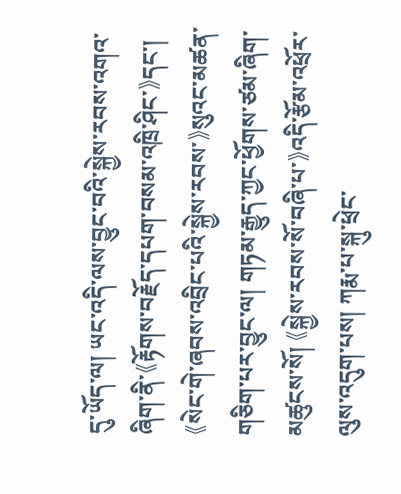དུ་ཡོད་ལ། ཡང་འདི་ལས་བྱུང་བའི་སྐྱེས་རབས་འགའ་ཞིག་ནི་《རྟོགས་བརྗོད་དཔག་བསམ་འཁྲི་ཤིང་》དང་། 《སེང་གེ་ཞབས་འབྲིང་པའི་སྐྱེས་རབས་》སུའང་མཚན་གཅིག་པར་བྱུང་ལ། གཏམ་རྒྱུད་ཀྱང་ཕྱོགས་ཙམ་ཞིག་མཚུངས་སོ། 《སྐྱེས་རབས་སོ་བཞི་པ་》འདི་རྩོམ་འཕྲོར་ལུས་འདུག་པས། ཀརྨ་པ་སྐུ་ཕྲེང་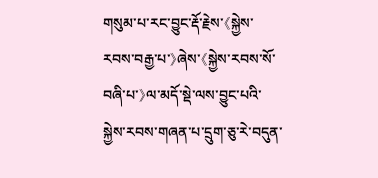གསུམ་པ་རང་བྱུང་རྡོ་རྗེས་《སྐྱེས་རབས་བརྒྱ་པ་》ཞེས་《སྐྱེས་རབས་སོ་བཞི་པ་》ལ་མདོ་སྡེ་ལས་བྱུང་པའི་སྐྱེས་རབས་གཞན་པ་དྲུག་ཅུ་རེ་བདུན་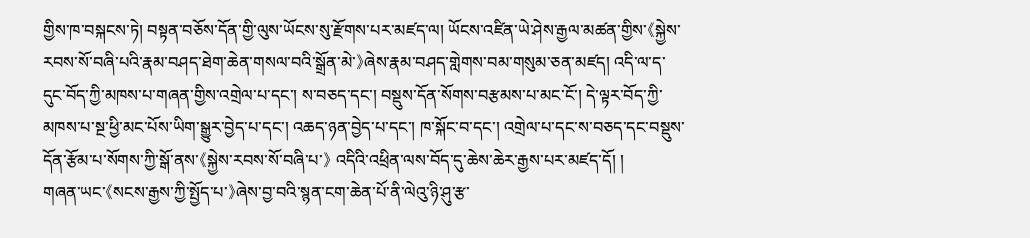གྱིས་ཁ་བསྐངས་ཏེ། བསྟན་བཅོས་དོན་གྱི་ལུས་ཡོངས་སུ་རྫོགས་པར་མཛད་ལ། ཡོངས་འཛིན་ཡེ་ཤེས་རྒྱལ་མཚན་གྱིས་《སྐྱེས་རབས་སོ་བཞི་པའི་རྣམ་བཤད་ཐེག་ཆེན་གསལ་བའི་སྒྲོན་མེ་》ཞེས་རྣམ་བཤད་གླེགས་བམ་གསུམ་ཅན་མཛད། འདི་ལ་ད་དུང་བོད་ཀྱི་མཁས་པ་གཞན་གྱིས་འགྲེལ་པ་དང་། ས་བཅད་དང་། བསྡུས་དོན་སོགས་བརྩམས་པ་མང་ངོ་། དེ་ལྟར་བོད་ཀྱི་མཁས་པ་སྔ་ཕྱི་མང་པོས་ཡིག་སྒྱུར་བྱེད་པ་དང་། འཆད་ཉན་བྱེད་པ་དང་། ཁ་སྐོང་བ་དང་། འགྲེལ་པ་དང་ས་བཅད་དང་བསྡུས་དོན་རྩོམ་པ་སོགས་ཀྱི་སྒོ་ནས་《སྐྱེས་རབས་སོ་བཞི་པ་》 འདིའི་འཕྲིན་ལས་བོད་དུ་ཆེས་ཆེར་རྒྱས་པར་མཛད་དོ། །
གཞན་ཡང་《སངས་རྒྱས་ཀྱི་སྤྱོད་པ་》ཞེས་བྱ་བའི་སྙན་ངག་ཆེན་པོ་ནི་ལེའུ་ཉི་ཤུ་རྩ་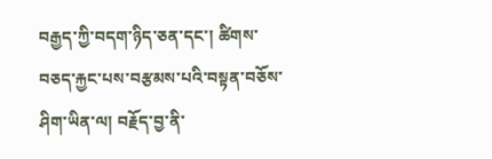བརྒྱད་ཀྱི་བདག་ཉིད་ཅན་དང་། ཚིགས་བཅད་རྐྱང་པས་བརྩམས་པའི་བསྟན་བཅོས་ཤིག་ཡིན་ལ། བརྗོད་བྱ་ནི་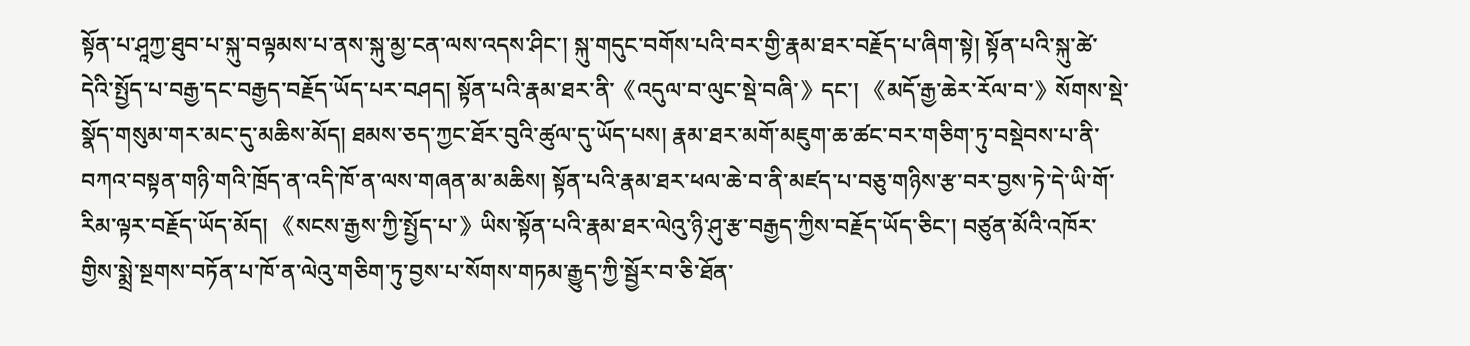སྟོན་པ་ཤཱཀྱ་ཐུབ་པ་སྐུ་བལྟམས་པ་ནས་སྐུ་མྱ་ངན་ལས་འདས་ཤིང་། སྐུ་གདུང་བགོས་པའི་བར་གྱི་རྣམ་ཐར་བརྗོད་པ་ཞིག་སྟེ། སྟོན་པའི་སྐུ་ཚེ་དེའི་སྤྱོད་པ་བརྒྱ་དང་བརྒྱད་བརྗོད་ཡོད་པར་བཤད། སྟོན་པའི་རྣམ་ཐར་ནི་《འདུལ་བ་ལུང་སྡེ་བཞི་》དང་། 《མདོ་རྒྱ་ཆེར་རོལ་བ་》སོགས་སྡེ་སྣོད་གསུམ་གར་མང་དུ་མཆིས་མོད། ཐམས་ཅད་ཀྱང་ཐོར་བུའི་ཚུལ་དུ་ཡོད་པས། རྣམ་ཐར་མགོ་མཇུག་ཆ་ཚང་བར་གཅིག་ཏུ་བསྡེབས་པ་ནི་བཀའ་བསྟན་གཉི་གའི་ཁྲོད་ན་འདི་ཁོ་ན་ལས་གཞན་མ་མཆིས། སྟོན་པའི་རྣམ་ཐར་ཕལ་ཆེ་བ་ནི་མཛད་པ་བཅུ་གཉིས་རྩ་བར་བྱས་ཏེ་དེ་ཡི་གོ་རིམ་ལྟར་བརྗོད་ཡོད་མོད། 《སངས་རྒྱས་ཀྱི་སྤྱོད་པ་》ཡིས་སྟོན་པའི་རྣམ་ཐར་ལེའུ་ཉི་ཤུ་རྩ་བརྒྱད་ཀྱིས་བརྗོད་ཡོད་ཅིང་། བཙུན་མོའི་འཁོར་གྱིས་སྨྲེ་སྔགས་བཏོན་པ་ཁོ་ན་ལེའུ་གཅིག་ཏུ་བྱས་པ་སོགས་གཏམ་རྒྱུད་ཀྱི་སྦྱོར་བ་ཅི་ཐོན་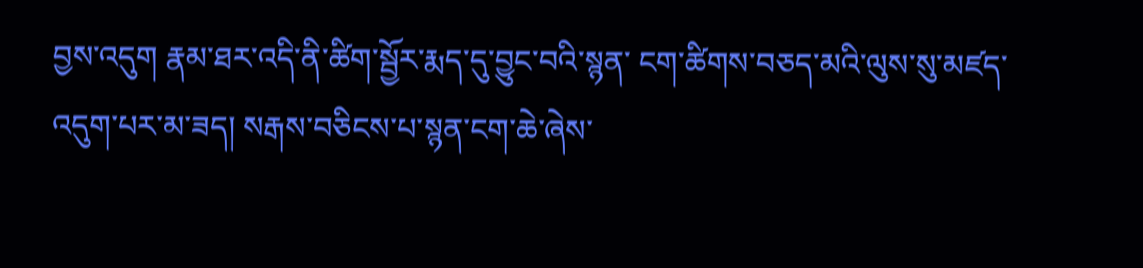བྱས་འདུག རྣམ་ཐར་འདི་ནི་ཚིག་སྦྱོར་རྨད་དུ་བྱུང་བའི་སྙན་ ངག་ཚིགས་བཅད་མའི་ལུས་སུ་མཛད་འདུག་པར་མ་ཟད། སརྒས་བཅིངས་པ་སྙན་ངག་ཆེ་ཞེས་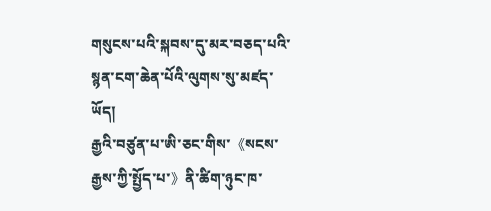གསུངས་པའི་སྐབས་དུ་མར་བཅད་པའི་སྙན་ངག་ཆེན་པོའི་ལུགས་སུ་མཛད་ཡོད།
རྒྱའི་བཙུན་པ་ཨི་ཅང་གིས་《སངས་རྒྱས་ཀྱི་སྤྱོད་པ་》ནི་ཚིག་ཉུང་ཁ་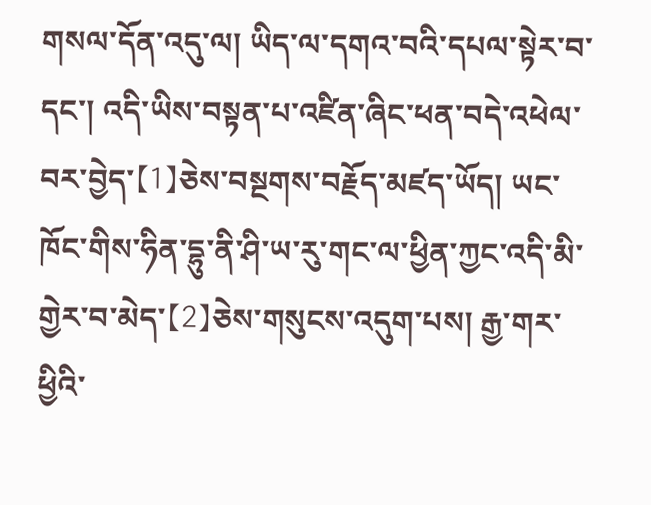གསལ་དོན་འདུ་ལ། ཡིད་ལ་དགའ་བའི་དཔལ་སྟེར་བ་དང་། འདི་ཡིས་བསྟན་པ་འཛིན་ཞིང་ཕན་བདེ་འཕེལ་བར་བྱེད་【1】ཅེས་བསྔགས་བརྗོད་མཛད་ཡོད། ཡང་ཁོང་གིས་ཧིན་དྷུ་ནི་ཤི་ཡ་རུ་གང་ལ་ཕྱིན་ཀྱང་འདི་མི་གྱེར་བ་མེད་【2】ཅེས་གསུངས་འདུག་པས། རྒྱ་གར་ཕྱིའི་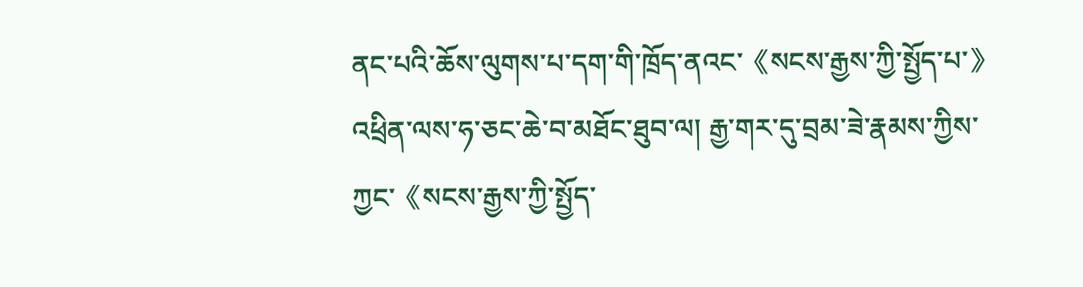ནང་པའི་ཆོས་ལུགས་པ་དག་གི་ཁྲོད་ནའང་《སངས་རྒྱས་ཀྱི་སྤྱོད་པ་》འཕྲིན་ལས་ཧ་ཅང་ཆེ་བ་མཐོང་ཐུབ་ལ། རྒྱ་གར་དུ་བྲམ་ཟེ་རྣམས་ཀྱིས་ཀྱང་《སངས་རྒྱས་ཀྱི་སྤྱོད་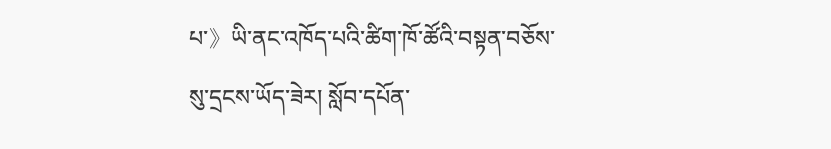པ་》ཡི་ནང་འཁོད་པའི་ཚིག་ཁོ་ཚོའི་བསྟན་བཅོས་སུ་དྲངས་ཡོད་ཟེར། སློབ་དཔོན་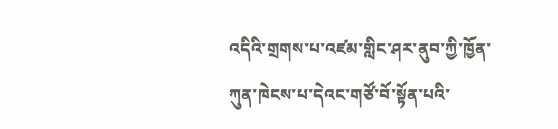འདིའི་གྲགས་པ་འཛམ་གླིང་ཤར་ནུབ་ཀྱི་ཁྱོན་ཀུན་ཁེངས་པ་དེའང་གཙོ་བོ་སྟོན་པའི་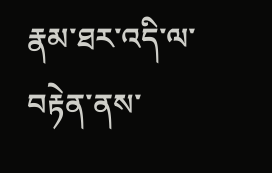རྣམ་ཐར་འདི་ལ་བརྟེན་ནས་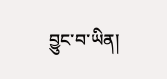བྱུང་བ་ཡིན།